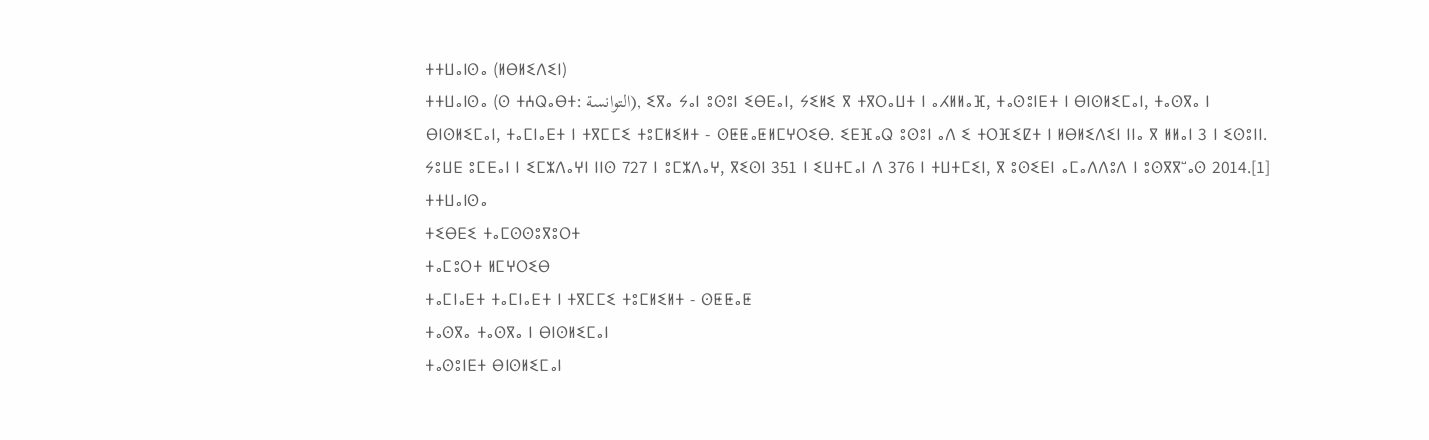ⵜⵜⵡⴰⵏⵙⴰ (ⵍⴱⵍⵉⴷⵉⵏ)
ⵜⵜⵡⴰⵏⵙⴰ (ⵙ ⵜⵄⵕⴰⴱⵜ: التوانسة), ⵉⴳⴰ ⵢⴰⵏ ⵓⵙⵓⵏ ⵉⴱⴹⴰⵏ, ⵢⵉⵍⵉ ⴳ ⵜⴳⵔⴰⵡⵜ ⵏ ⴰⵃⵍⵍⴰⴼ, ⵜⴰⵙⵓⵏⴹⵜ ⵏ ⴱⵏⵙⵍⵉⵎⴰⵏ, ⵜⴰⵙⴳⴰ ⵏ ⴱⵏⵙⵍⵉⵎⴰⵏ, ⵜⴰⵎⵏⴰⴹⵜ ⵏ ⵜⴳⵎⵎⵉ ⵜⵓⵎⵍⵉⵍⵜ - ⵙⵟⵟⴰⵟⵍⵎⵖⵔⵉⴱ. ⵉⴹⴼⴰⵕ ⵓⵙⵓⵏ ⴰⴷ ⵉ ⵜⵔⴼⵉⵇⵜ ⵏ ⵍⴱⵍⵉⴷⵉⵏ ⵏⵏⴰ ⴳ ⵍⵍⴰⵏ 3 ⵏ ⵉⵙⵓⵏⵏ. ⵢⵓⵡⴹ ⵓⵎⴹⴰⵏ ⵏ ⵉⵎⵣⴷⴰⵖⵏ ⵏⵏⵙ 727 ⵏ ⵓⵎⵣⴷⴰⵖ, ⴳⵉⵙⵏ 351 ⵏ ⵉⵡⵜⵎⴰⵏ ⴷ 376 ⵏ ⵜⵡⵜⵎⵉⵏ, ⴳ ⵓⵙⵉⴹⵏ ⴰⵎⴰⴷⴷⵓⴷ ⵏ ⵓⵙⴳⴳⵯⴰⵙ 2014.[1]
ⵜⵜⵡⴰⵏⵙⴰ
ⵜⵉⴱⴹⵉ ⵜⴰⵎⵙⵙⵓⴳⵓⵔⵜ
ⵜⴰⵎⵓⵔⵜ ⵍⵎⵖⵔⵉⴱ
ⵜⴰⵎⵏⴰⴹⵜ ⵜⴰⵎⵏⴰⴹⵜ ⵏ ⵜⴳⵎⵎⵉ ⵜⵓⵎⵍⵉⵍⵜ - ⵙⵟⵟⴰⵟ
ⵜⴰⵙⴳⴰ ⵜⴰⵙⴳⴰ ⵏ ⴱⵏⵙⵍⵉⵎⴰⵏ
ⵜⴰⵙⵓⵏⴹⵜ ⴱⵏⵙⵍⵉⵎⴰⵏ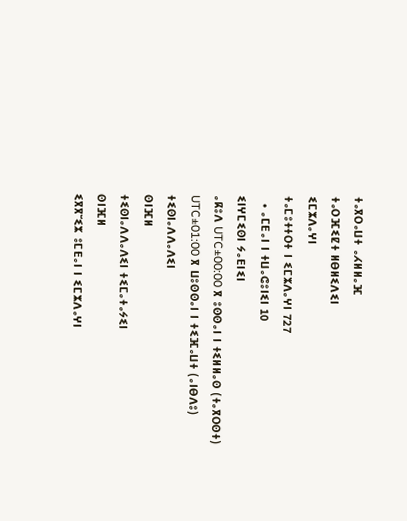ⵜⴰⴳⵔⴰⵡⵜ ⴰⵃⵍⵍⴰⴼ
ⵜⴰⵔⴼⵉⵇⵜ ⵍⴱⵍⵉⴷⵉⵏ
ⵉⵎⵣⴷⴰⵖⵏ
ⵜⴰⵎⵓⵜⵜⵔⵜ ⵏ ⵉⵎⵣⴷⴰⵖⵏ 727
  • ⴰⵎⴹⴰⵏ ⵏ ⵜⵡⴰⵛⵓⵏⵉⵏ 10
ⵉⵏⵖⵎⵉⵙⵏ ⵢⴰⴹⵏⵉⵏ
ⴰⴽⵓⴷ UTC±00:00 ⴳ ⵓⵙⵙⴰⵏ ⵏ ⵜⵉⵍⵍⴰⵙ (ⵜⴰⴳⵔⵙⵜ)
UTC±01:00 ⴳ ⵡⵓⵙⵙⴰⵏ ⵏ ⵜⵉⴼⴰⵡⵜ (ⴰⵏⴱⴷⵓ)
ⵜⵉⵙⵏⴰⴷⴷⴰⴷⵉⵏ
ⵙⵏⴼⵍ
ⵜⵉⵙⵏⴰⴷⴷⴰⴷⵉⵏ ⵜⵉⵎⴰⵜⴰⵢⵉⵏ
ⵙⵏⴼⵍ
ⵉⴳⴳⵯⵉⵣ ⵓⵎⴹⴰⵏ ⵏ ⵉⵎⵣⴷⴰⵖⵏ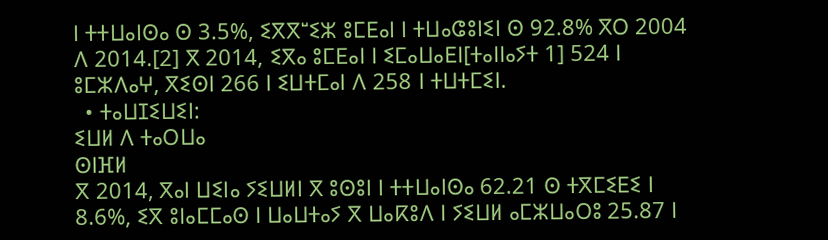ⵏ ⵜⵜⵡⴰⵏⵙⴰ ⵙ 3.5%, ⵉⴳⴳⵯⵉⵣ ⵓⵎⴹⴰⵏ ⵏ ⵜⵡⴰⵛⵓⵏⵉⵏ ⵙ 92.8% ⴳⵔ 2004 ⴷ 2014.[2] ⴳ 2014, ⵉⴳⴰ ⵓⵎⴹⴰⵏ ⵏ ⵉⵎⴰⵡⴰⴹⵏ[ⵜⴰⵏⵏⴰⵢⵜ 1] 524 ⵏ ⵓⵎⵣⴷⴰⵖ, ⴳⵉⵙⵏ 266 ⵏ ⵉⵡⵜⵎⴰⵏ ⴷ 258 ⵏ ⵜⵡⵜⵎⵉⵏ.
  • ⵜⴰⵡⵊⵉⵡⵉⵏ:
ⵉⵡⵍ ⴷ ⵜⴰⵔⵡⴰ
ⵙⵏⴼⵍ
ⴳ 2014, ⴳⴰⵏ ⵡⵉⵏⴰ ⵢⵉⵡⵍⵏ ⴳ ⵓⵙⵓⵏ ⵏ ⵜⵜⵡⴰⵏⵙⴰ 62.21 ⵙ ⵜⴳⵎⵉⴹⵉ ⵏ 8.6%, ⵉⴳ ⵓⵏⴰⵎⵎⴰⵙ ⵏ ⵡⴰⵡⵜⴰⵢ ⴳ ⵡⴰⴽⵓⴷ ⵏ ⵢⵉⵡⵍ ⴰⵎⵣⵡⴰⵔⵓ 25.87 ⵏ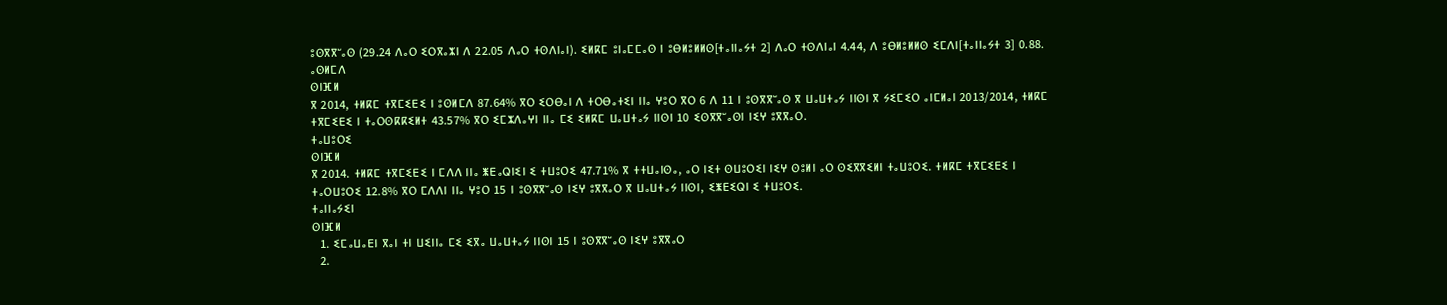ⵓⵙⴳⴳⵯⴰⵙ (29.24 ⴷⴰⵔ ⵉⵔⴳⴰⵣⵏ ⴷ 22.05 ⴷⴰⵔ ⵜⵙⴷⵏⴰⵏ). ⵉⵍⴽⵎ ⵓⵏⴰⵎⵎⴰⵙ ⵏ ⵓⴱⵍⵓⵍⵍⵙ[ⵜⴰⵏⵏⴰⵢⵜ 2] ⴷⴰⵔ ⵜⵙⴷⵏⴰⵏ 4.44, ⴷ ⵓⴱⵍⵓⵍⵍⵙ ⵉⵎⴷⵏ[ⵜⴰⵏⵏⴰⵢⵜ 3] 0.88.
ⴰⵙⵍⵎⴷ
ⵙⵏⴼⵍ
ⴳ 2014, ⵜⵍⴽⵎ ⵜⴳⵎⵉⴹⵉ ⵏ ⵓⵙⵍⵎⴷ 87.64% ⴳⵔ ⵉⵔⴱⴰⵏ ⴷ ⵜⵔⴱⴰⵜⵉⵏ ⵏⵏⴰ ⵖⵓⵔ ⴳⵔ 6 ⴷ 11 ⵏ ⵓⵙⴳⴳⵯⴰⵙ ⴳ ⵡⴰⵡⵜⴰⵢ ⵏⵏⵙⵏ ⴳ ⵢⵉⵎⵉⵔ ⴰⵏⵎⵍⴰⵏ 2013/2014, ⵜⵍⴽⵎ ⵜⴳⵎⵉⴹⵉ ⵏ ⵜⴰⵔⵙⴽⴽⵉⵍⵜ 43.57% ⴳⵔ ⵉⵎⵣⴷⴰⵖⵏ ⵏⵏⴰ ⵎⵉ ⵉⵍⴽⵎ ⵡⴰⵡⵜⴰⵢ ⵏⵏⵙⵏ 10 ⵉⵙⴳⴳⵯⴰⵙⵏ ⵏⵉⵖ ⵓⴳⴳⴰⵔ.
ⵜⴰⵡⵓⵔⵉ
ⵙⵏⴼⵍ
ⴳ 2014. ⵜⵍⴽⵎ ⵜⴳⵎⵉⴹⵉ ⵏ ⵎⴷⴷ ⵏⵏⴰ ⵥⴹⴰⵕⵏⵉⵏ ⵉ ⵜⵡⵓⵔⵉ 47.71% ⴳ ⵜⵜⵡⴰⵏⵙⴰ, ⴰⵔ ⵏⵉⵜ ⵙⵡⵓⵔⵉⵏ ⵏⵉⵖ ⵙⵓⵍⵏ ⴰⵔ ⵙⵉⴳⴳⵉⵍⵏ ⵜⴰⵡⵓⵔⵉ. ⵜⵍⴽⵎ ⵜⴳⵎⵉⴹⵉ ⵏ ⵜⴰⵔⵡⵓⵔⵉ 12.8% ⴳⵔ ⵎⴷⴷⵏ ⵏⵏⴰ ⵖⵓⵔ 15 ⵏ ⵓⵙⴳⴳⵯⴰⵙ ⵏⵉⵖ ⵓⴳⴳⴰⵔ ⴳ ⵡⴰⵡⵜⴰⵢ ⵏⵏⵙⵏ, ⵉⵥⴹⵉⵕⵏ ⵉ ⵜⵡⵓⵔⵉ.
ⵜⴰⵏⵏⴰⵢⵉⵏ
ⵙⵏⴼⵍ
  1. ⵉⵎⴰⵡⴰⴹⵏ ⴳⴰⵏ ⵜⵏ ⵡⵉⵏⵏⴰ ⵎⵉ ⵉⴳⴰ ⵡⴰⵡⵜⴰⵢ ⵏⵏⵙⵏ 15 ⵏ ⵓⵙⴳⴳⵯⴰⵙ ⵏⵉⵖ ⵓⴳⴳⴰⵔ
  2.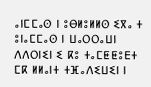ⴰⵏⵎⵎⴰⵙ ⵏ ⵓⴱⵍⵓⵍⵍⵙ ⵉⴳⴰ ⵜ ⵓⵏⴰⵎⵎⴰⵙ ⵏ ⵡⴰⵔⵔⴰⵡⵏ ⴷⴷⵔⵏⵉⵏ ⵉ ⴽⵓ ⵜⴰⵎⵟⵟⵓⴹⵜ ⵎⴽ ⵍⵍⴰⵏⵜ ⵜⴼⴰⴷⵉⵡⵉⵏ ⵏ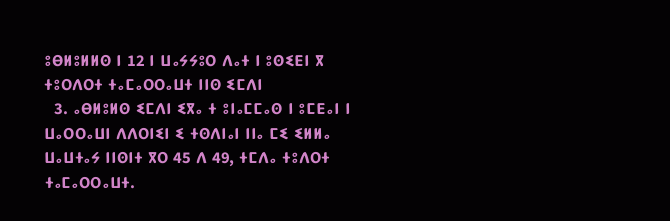ⵓⴱⵍⵓⵍⵍⵙ ⵏ 12 ⵏ ⵡⴰⵢⵢⵓⵔ ⴷⴰⵜ ⵏ ⵓⵙⵉⴹⵏ ⴳ ⵜⵓⵔⴷⵔⵜ ⵜⴰⵎⴰⵔⵔⴰⵡⵜ ⵏⵏⵙ ⵉⵎⴷⵏ
  3. ⴰⴱⵍⵓⵍⵙ ⵉⵎⴷⵏ ⵉⴳⴰ ⵜ ⵓⵏⴰⵎⵎⴰⵙ ⵏ ⵓⵎⴹⴰⵏ ⵏ ⵡⴰⵔⵔⴰⵡⵏ ⴷⴷⵔⵏⵉⵏ ⵉ ⵜⵙⴷⵏⴰⵏ ⵏⵏⴰ ⵎⵉ ⵉⵍⵍⴰ ⵡⴰⵡⵜⴰⵢ ⵏⵏⵙⵏⵜ ⴳⵔ 45 ⴷ 49, ⵜⵎⴷⴰ ⵜⵓⴷⵔⵜ ⵜⴰⵎⴰⵔⵔⴰⵡⵜ.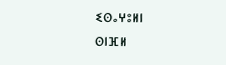ⵉⵙⴰⵖⵓⵍⵏ
ⵙⵏⴼⵍ